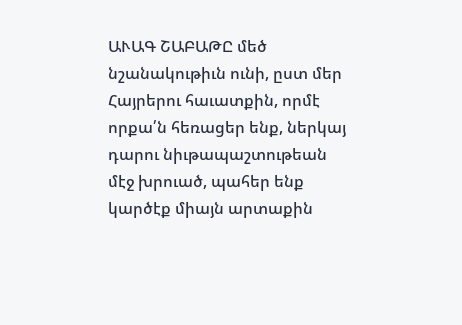ԱՒԱԳ ՇԱԲԱԹԸ մեծ նշանակութիւն ունի, ըստ մեր Հայրերու հաւատքին, որմէ որքա՛ն հեռացեր ենք, ներկայ դարու նիւթապաշտութեան մէջ խրուած, պահեր ենք կարծէք միայն արտաքին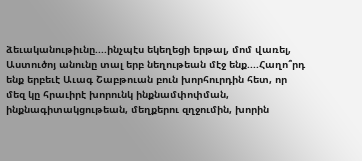ձեւականութիւնը....ինչպէս եկեղեցի երթալ, մոմ վառել, Աստուծոյ անունը տալ երբ նեղութեան մէջ ենք....Հաղո՞րդ ենք երբեւէ Աւագ Շաբթուան բուն խորհուրդին հետ, որ մեզ կը հրաւիրէ խորունկ ինքնամփոփման, ինքնագիտակցութեան, մեղքերու զղջումին, խորին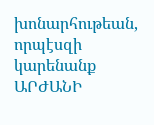խոնարհութեան, որպէսզի կարենանք ԱՐԺԱՆԻ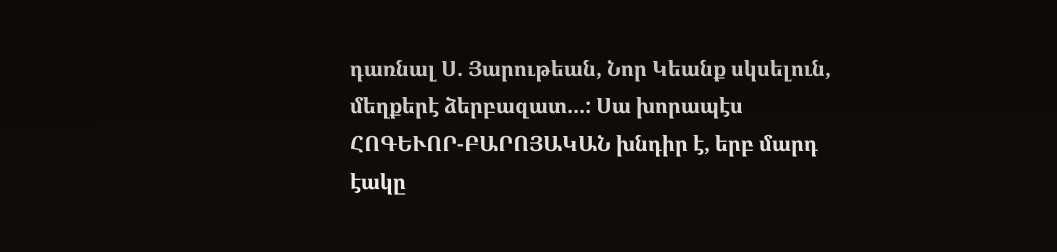դառնալ Ս. Յարութեան, Նոր Կեանք սկսելուն, մեղքերէ ձերբազատ...: Սա խորապէս ՀՈԳԵՒՈՐ-ԲԱՐՈՅԱԿԱՆ խնդիր է, երբ մարդ էակը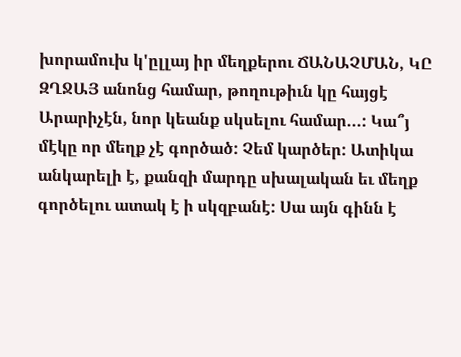խորամուխ կ'ըլլայ իր մեղքերու ՃԱՆԱՉՄԱՆ, ԿԸ ԶՂՋԱՅ անոնց համար, թողութիւն կը հայցէ Արարիչէն, նոր կեանք սկսելու համար...: Կա՞յ մէկը որ մեղք չէ գործած: Չեմ կարծեր: Ատիկա անկարելի է, քանզի մարդը սխալական եւ մեղք գործելու ատակ է ի սկզբանէ: Սա այն գինն է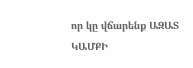որ կը վճարենք ԱԶԱՏ ԿԱՄՔԻ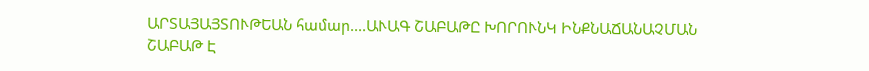ԱՐՏԱՅԱՅՏՈՒԹԵԱՆ համար....ԱՒԱԳ ՇԱԲԱԹԸ ԽՈՐՈՒՆԿ ԻՆՔՆԱՃԱՆԱՉՄԱՆ ՇԱԲԱԹ Է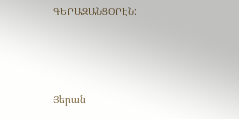ԳԵՐԱԶԱՆՑՕՐԷՆ:



Յերան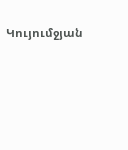Կույումջյան